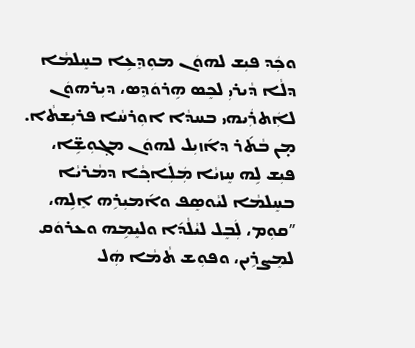ܘܟܲܕ ܦܝܼܫ ܠܗܘܿܢ ܡܘܼܕܸܥܹܐ ܒܚܸܠܡܵܐ ܕܠܵܐ ܕܵܝܪܝܼ ܠܟܸܣ ܗܹܪܘܿܕܸܣ، ܕܝܼܪܗܘܿܢ ܠܐܲܬܪܲܝܗܝ ܒܚܕܵܐ ܐܘܼܪܚܵܐ ܦܪܝܼܫܬܵܐ.
ܡ̣ܢ ܒܵܬ݇ܪ ܕܐ݇ܙܝܼܠ ܠܗܘܿܢ ܡܓ݂ܘܼܫܹ̈ܐ، ܦܝܼܫ ܠܹܗ ܚܸܙܝܵܐ ܡܲܠܲܐܟ݂ܵܐ ܕܡܵܪܝܵܐ ܒܚܸܠܡܵܐ ܠܝܵܘܣܸܦ ܘܐ݇ܡܝܼܪܹܗ ܐܸܠܹܗ، ”ܩܘܼܡ، ܠܲܒܸܠ ܠܝܵܠܵܕ݇ܐ ܘܠܝܸܡܹܗ ܘܥܪܘܿܩ ܠܡܸܨܪܹܝܢ، ܘܦܘܼܫ ܬܵܡܵܐ ܗܲܠ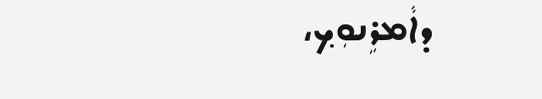ܕܐܵܡܪܹܢܘܼܟ݂،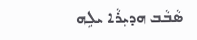ܣܵܒܵܒ ܗܕܝܼܪܵܐ ܝܠܹܗ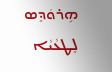ܗܹܪܘܿܕܸܣ ܠܸܛܥܵܝܵܐ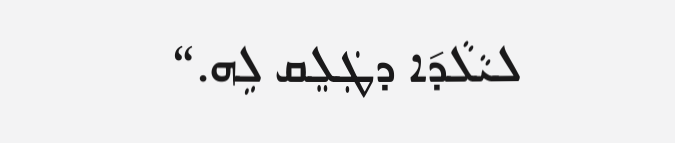ܠܝܵܠܵܕ݇ܐ ܕܛܲܠܸܩ ܠܹܗ.“